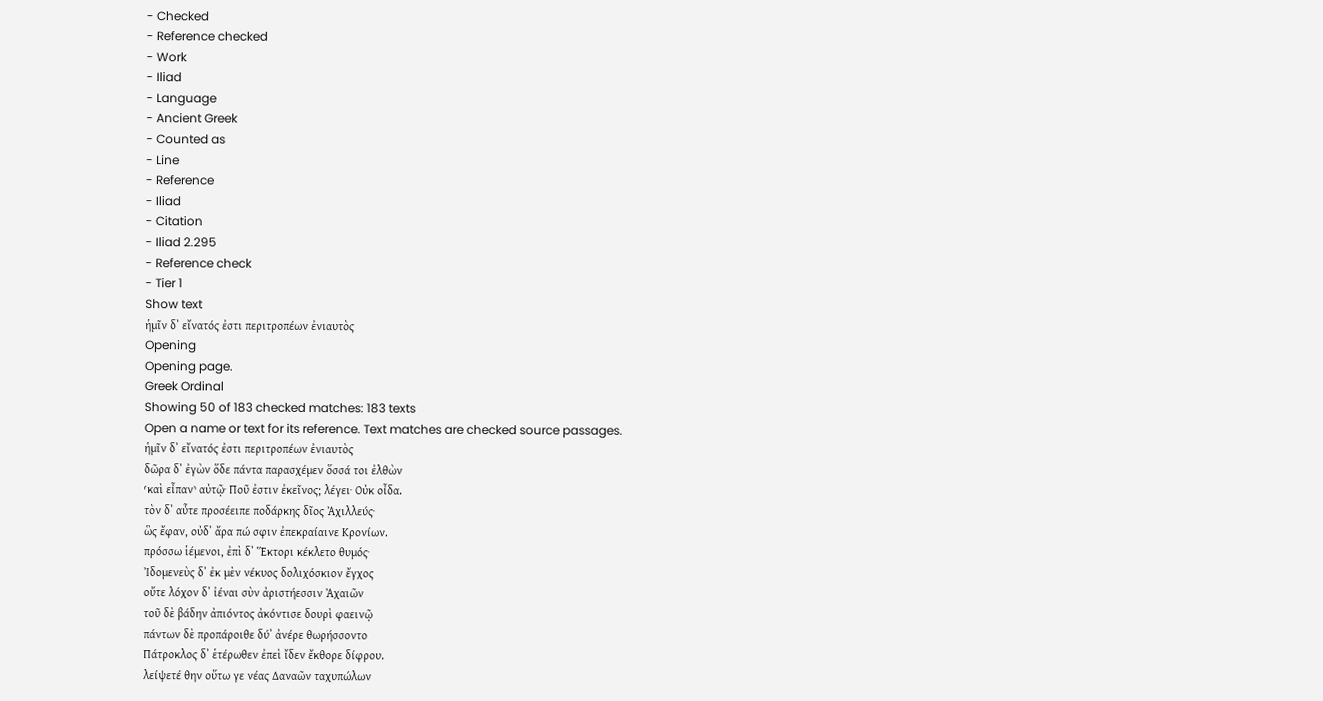- Checked
- Reference checked
- Work
- Iliad
- Language
- Ancient Greek
- Counted as
- Line
- Reference
- Iliad
- Citation
- Iliad 2.295
- Reference check
- Tier 1
Show text
ἡμῖν δʼ εἴνατός ἐστι περιτροπέων ἐνιαυτὸς
Opening
Opening page.
Greek Ordinal
Showing 50 of 183 checked matches: 183 texts
Open a name or text for its reference. Text matches are checked source passages.
ἡμῖν δʼ εἴνατός ἐστι περιτροπέων ἐνιαυτὸς
δῶρα δʼ ἐγὼν ὅδε πάντα παρασχέμεν ὅσσά τοι ἐλθὼν
⸂καὶ εἶπαν⸃ αὐτῷ· Ποῦ ἐστιν ἐκεῖνος; λέγει· Οὐκ οἶδα.
τὸν δʼ αὖτε προσέειπε ποδάρκης δῖος Ἀχιλλεύς·
ὣς ἔφαν, οὐδʼ ἄρα πώ σφιν ἐπεκραίαινε Κρονίων.
πρόσσω ἱέμενοι, ἐπὶ δʼ Ἕκτορι κέκλετο θυμός·
Ἰδομενεὺς δʼ ἐκ μὲν νέκυος δολιχόσκιον ἔγχος
οὔτε λόχον δʼ ἰέναι σὺν ἀριστήεσσιν Ἀχαιῶν
τοῦ δὲ βάδην ἀπιόντος ἀκόντισε δουρὶ φαεινῷ
πάντων δὲ προπάροιθε δύʼ ἀνέρε θωρήσσοντο
Πάτροκλος δʼ ἑτέρωθεν ἐπεὶ ἴδεν ἔκθορε δίφρου.
λείψετέ θην οὕτω γε νέας Δαναῶν ταχυπώλων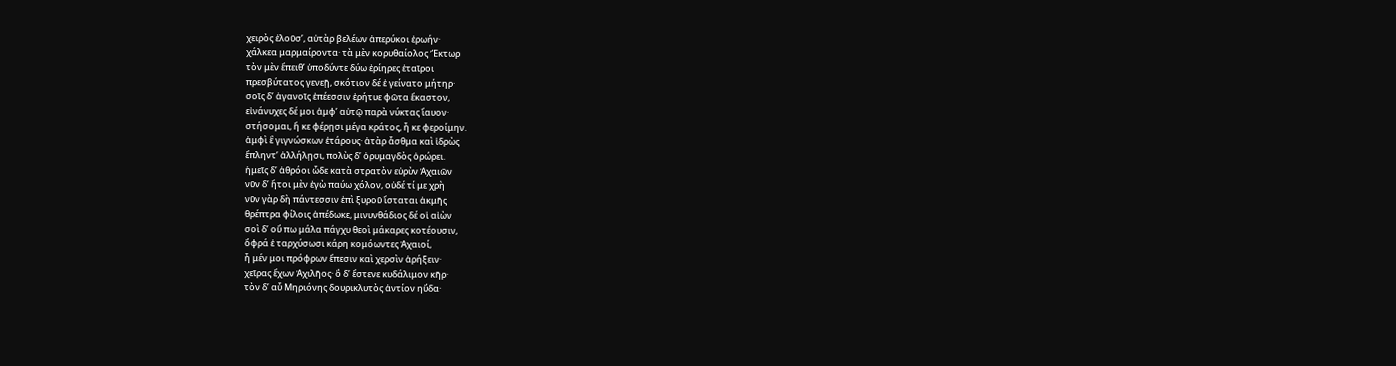χειρὸς ἑλοῦσʼ, αὐτὰρ βελέων ἀπερύκοι ἐρωήν·
χάλκεα μαρμαίροντα· τὰ μὲν κορυθαίολος Ἕκτωρ
τὸν μὲν ἔπειθʼ ὑποδύντε δύω ἐρίηρες ἑταῖροι
πρεσβύτατος γενεῇ, σκότιον δέ ἑ γείνατο μήτηρ·
σοῖς δʼ ἀγανοῖς ἐπέεσσιν ἐρήτυε φῶτα ἕκαστον,
εἰνάνυχες δέ μοι ἀμφʼ αὐτῷ παρὰ νύκτας ἴαυον·
στήσομαι, ἤ κε φέρῃσι μέγα κράτος, ἦ κε φεροίμην.
ἀμφὶ ἓ γιγνώσκων ἑτάρους· ἀτὰρ ἆσθμα καὶ ἱδρὼς
ἔπληντʼ ἀλλήλῃσι, πολὺς δʼ ὀρυμαγδὸς ὀρώρει.
ἡμεῖς δʼ ἀθρόοι ὧδε κατὰ στρατὸν εὐρὺν Ἀχαιῶν
νῦν δʼ ἤτοι μὲν ἐγὼ παύω χόλον, οὐδέ τί με χρὴ
νῦν γὰρ δὴ πάντεσσιν ἐπὶ ξυροῦ ἵσταται ἀκμῆς
θρέπτρα φίλοις ἀπέδωκε, μινυνθάδιος δέ οἱ αἰὼν
σοὶ δʼ οὔ πω μάλα πάγχυ θεοὶ μάκαρες κοτέουσιν,
ὄφρά ἑ ταρχύσωσι κάρη κομόωντες Ἀχαιοί,
ἦ μέν μοι πρόφρων ἔπεσιν καὶ χερσὶν ἀρήξειν·
χεῖρας ἔχων Ἀχιλῆος· ὃ δʼ ἔστενε κυδάλιμον κῆρ·
τὸν δʼ αὖ Μηριόνης δουρικλυτὸς ἀντίον ηὔδα·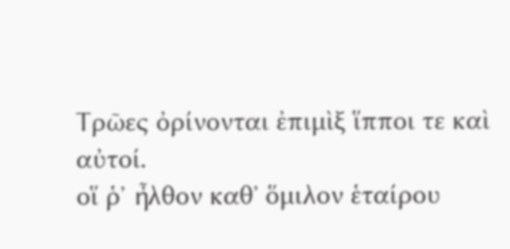Τρῶες ὀρίνονται ἐπιμὶξ ἵπποι τε καὶ αὐτοί.
οἵ ῥʼ ἦλθον καθʼ ὅμιλον ἑταίρου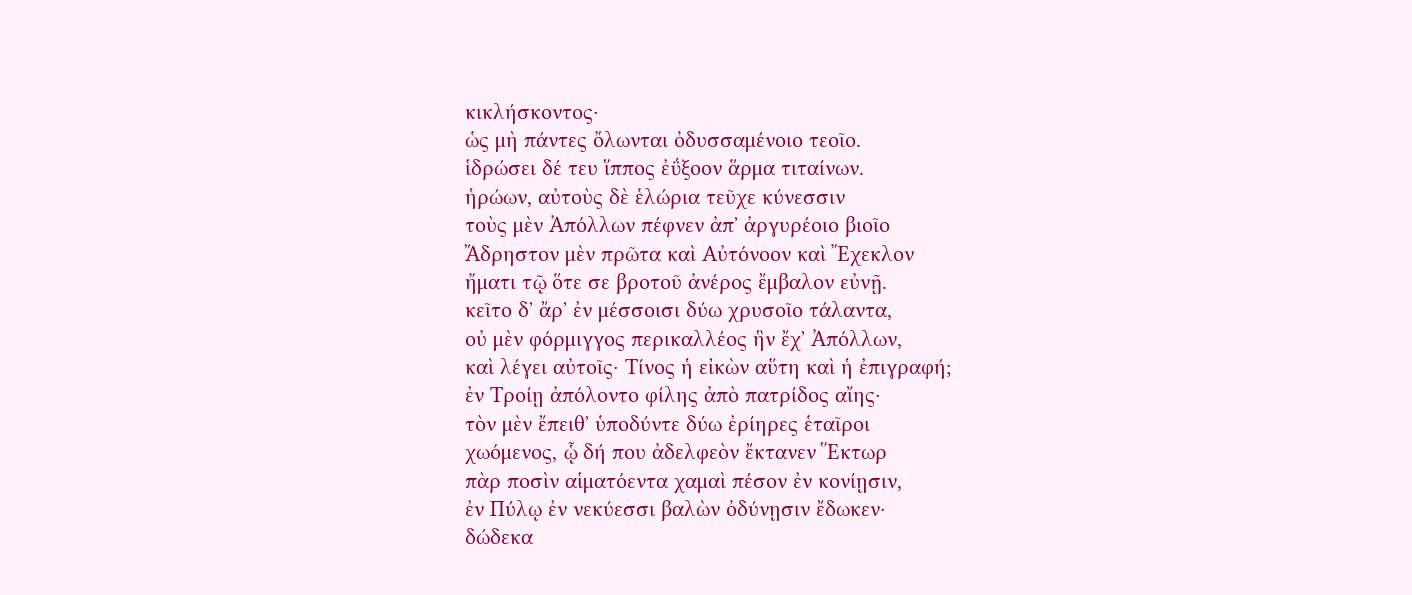κικλήσκοντος·
ὡς μὴ πάντες ὄλωνται ὀδυσσαμένοιο τεοῖο.
ἱδρώσει δέ τευ ἵππος ἐΰξοον ἅρμα τιταίνων.
ἡρώων, αὐτοὺς δὲ ἑλώρια τεῦχε κύνεσσιν
τοὺς μὲν Ἀπόλλων πέφνεν ἀπʼ ἀργυρέοιο βιοῖο
Ἄδρηστον μὲν πρῶτα καὶ Αὐτόνοον καὶ Ἔχεκλον
ἤματι τῷ ὅτε σε βροτοῦ ἀνέρος ἔμβαλον εὐνῇ.
κεῖτο δʼ ἄρʼ ἐν μέσσοισι δύω χρυσοῖο τάλαντα,
οὐ μὲν φόρμιγγος περικαλλέος ἣν ἔχʼ Ἀπόλλων,
καὶ λέγει αὐτοῖς· Τίνος ἡ εἰκὼν αὕτη καὶ ἡ ἐπιγραφή;
ἐν Τροίῃ ἀπόλοντο φίλης ἀπὸ πατρίδος αἴης·
τὸν μὲν ἔπειθʼ ὑποδύντε δύω ἐρίηρες ἑταῖροι
χωόμενος, ᾧ δή που ἀδελφεὸν ἔκτανεν Ἕκτωρ
πὰρ ποσὶν αἱματόεντα χαμαὶ πέσον ἐν κονίῃσιν,
ἐν Πύλῳ ἐν νεκύεσσι βαλὼν ὀδύνῃσιν ἔδωκεν·
δώδεκα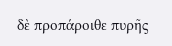δὲ προπάροιθε πυρῆς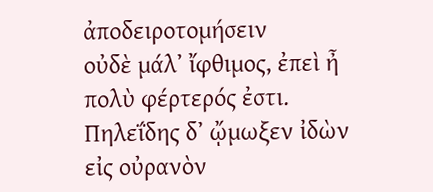ἀποδειροτομήσειν
οὐδὲ μάλʼ ἴφθιμος, ἐπεὶ ἦ πολὺ φέρτερός ἐστι.
Πηλεΐδης δʼ ᾤμωξεν ἰδὼν εἰς οὐρανὸν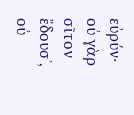εὐρύν·
οὐ γὰρ σῖτον ἔδουσʼ, οὐ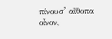πίνουσʼ αἴθοπα οἶνον,